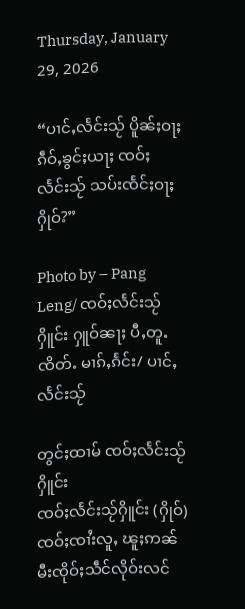Thursday, January 29, 2026

“ပၢင်ႇလႅင်းသႂ် ပိူၼ်ႈဝႃႈ ၵဵဝ်ႇၶွင်ႈယႃႈ ၸဝ်ႈလႅင်းသႂ် သပ်းၸႅင်ႈဝႃႈႁိုဝ်?”

Photo by – Pang Leng/ ၸဝ်ႈလႅင်းသႂ်ႁိူင်း ႁူဝ်ၼႃႈ ပီႇတူႉၸိတ်ႉ မၢၵ်ႇၵႅင်း/ ပၢင်ႇလႅင်းသႂ်

တွင်ႈထၢမ် ၸဝ်ႈလႅင်းသႂ်ႁိူင်း
ၸဝ်ႈလႅင်းသႂ်ႁိူင်း (ႁိုဝ်) ၸဝ်ႈၸၢႆးလူႇ ၽူႈဢၼ်မီးၸိုဝ်ႈသဵင်လိုဝ်းလင်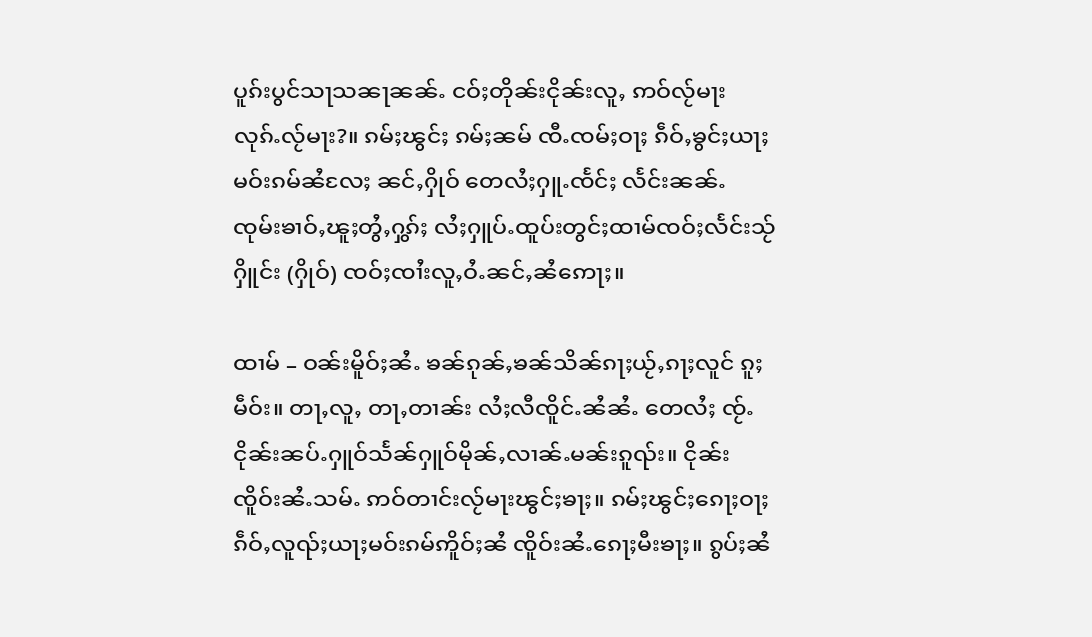ပူၵ်းပွင်သႃသၼႃၼၼ်ႉ ငဝ်ႈတိုၼ်းငိုၼ်းလူႇ ဢဝ်လႂ်မႃး လုၵ်ႉလႂ်မႃး?။ ၵမ်ႈၽွင်ႈ ၵမ်ႈၼမ် ၸီႉၸမ်ႈဝႃႈ ၵဵဝ်ႇၶွင်ႈယႃႈမဝ်းၵမ်ၼႆလႄႈ ၼင်ႇႁိုဝ် တေလႆႈႁူႉၸႅင်ႈ လႅင်းၼၼ်ႉ ၸုမ်းၶၢဝ်ႇၽူႈတွႆႇႁွၵ်ႈ လႆႈႁူပ်ႉထူပ်းတွင်ႈထၢမ်ၸဝ်ႈလႅင်းသႂ်ႁိူင်း (ႁိုဝ်) ၸဝ်ႈၸၢႆးလူႇဝႆႉၼင်ႇၼႆဢေႃႈ။

ထၢမ် – ဝၼ်းမိူဝ်ႈၼႆႉ ၶၼ်ၵုၼ်ႇၶၼ်သိၼ်ၵႃႈယႂ်ႇၵႃႈလူင် ၵူႈမဵဝ်း။ တႃႇလူႇ တႃႇတၢၼ်း လႆႈလီၸိူင်ႉၼႆၼႆႉ တေလႆႈ ၸႂ်ႉငိုၼ်းၼပ်ႉႁူဝ်သႅၼ်ႁူဝ်မိုၼ်ႇလၢၼ်ႉမၼ်းၵူၺ်း။ ငိုၼ်းၸိူဝ်းၼႆႉသမ်ႉ ဢဝ်တၢင်းလႂ်မႃးၽွင်ႈၶႃႈ။ ၵမ်ႈၽွင်ႈၵေႃႈဝႃႈ ၵဵဝ်ႇလူၺ်ႈယႃႈမဝ်းၵမ်ဢိူဝ်ႈၼႆ ၸိူဝ်းၼႆႉၵေႃႈမီးၶႃႈ။ ၵွပ်ႈၼႆ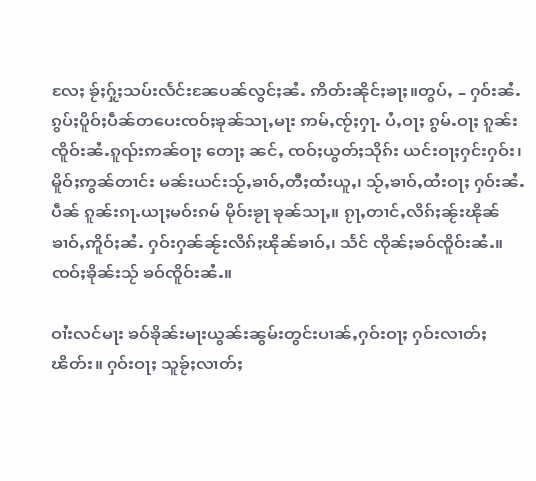လႄႈ ၶႂ်ႈႁႂ်ႈသပ်းလႅင်းၼႄပၼ်လွင်ႈၼႆႉ ဢိတ်းၼိုင်ႈၶႃႈ။တွပ်ႇ – ႁဝ်းၼႆႉ ၵွပ်ႈပိူဝ်ႈပဵၼ်တပေးၸဝ်ႈၶုၼ်သႃႇမႃး ဢမ်ႇၸႂ်ႈႁႃႉ ပႆႇဝႃႈ ၵွမ်ႉဝႃႈ ၵူၼ်းၸိူဝ်းၼႆႉၵူၺ်းဢၼ်ဝႃႈ တေႃႈ ၼင်ႇ ၸဝ်ႈယွတ်ႈသိုၵ်း ယင်းဝႃႈႁင်းႁဝ်း၊ မိူဝ်ႈဢွၼ်တၢင်း မၼ်းယင်းသႂ်ႇၶၢဝ်ႇတီႈထႆးယူႇ၊ သႂ်ႇၶၢဝ်ႇထႆးဝႃႈ ႁဝ်းၼႆႉ ပဵၼ် ၵူၼ်းၵႃႉယႃႈမဝ်းၵမ် မိုဝ်းၶႂႃ ၶုၼ်သႃႇ။ ၵႂႃႇတၢင်ႇလိၵ်ႈၼႂ်းၽိုၼ်ၶၢဝ်ႇဢိူဝ်ႈၼႆႉ ႁဝ်းႁၼ်ၼႂ်းလိၵ်ႈၽိုၼ်ၶၢဝ်ႇ၊ သႅင် ၸိုၼ်ႈၶဝ်ၸိူဝ်းၼႆႉ။ ၸဝ်ႈၶိုၼ်းသႂ် ၶဝ်ၸိူဝ်းၼႆႉ။

ဝၢႆးလင်မႃး ၶဝ်ၶိုၼ်းမႃးယွၼ်းၼွမ်းတွင်းပၢၼ်ႇႁဝ်းဝႃႈ ႁဝ်းလၢတ်ႈၽိတ်း။ ႁဝ်းဝႃႈ သူၶႂ်ႈလၢတ်ႈ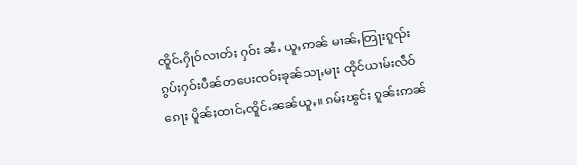ၸိူင်ႉႁိုဝ်လၢတ်ႈ ႁဝ်း ၼႆႉ ယူႇဢၼ် မၢၼ်ႇတြႃးၵူၺ်း ၵွပ်ႈႁဝ်းပဵၼ်တပေးၸဝ်ႈၶုၼ်သႃႇမႃး ထိုင်ယၢမ်းလဵဝ်ၵေႃႈ ပိူၼ်ႈထၢင်ႇၸိူင်ႉၼၼ်ယူႇ။ ၵမ်ႈၽွင်ႈ ၵူၼ်းဢၼ်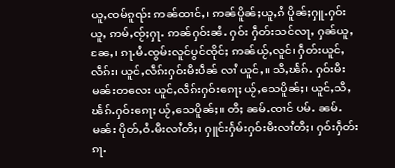ယူႇၸမ်ၵူၺ်း ဢၼ်ထၢင်ႇ၊ ဢၼ်ပိူၼ်ႈယူႇၵႆ ပိူၼ်ႈႁူႉႁဝ်းယူႇ ဢမ်ႇၸႂ်ႈႁႃႉ ဢၼ်ႁဝ်းၼႆႉ ႁဝ်း ႁဵတ်းသင်လႃႇ ႁၼ်ယူႇၼႄႇ၊ ၵႃႉမႆႉၸွမ်းလူင်ပွင်ၸိုင်ႈ ဢၼ်ယႂ်ႇလူင်၊ ႁဵတ်းယူင်ႇလဵၵ်း၊ ယူင်ႇလဵၵ်းႁဝ်းမီးပဵၼ် လၢႆ ယူင်ႇ။ သီႇၽႅၵ်ႉ ႁဝ်းမီးမၼ်းတလေး ယူင်ႇလဵၵ်းႁဝ်းၵေႃႈ ယႂ်ႇသေပိူၼ်ႈ၊ ယူင်ႇသီႇၽႅၵ်ႉႁဝ်းၵေႃႈ ယႂ်ႇသေပိူၼ်ႈ။ တီႈ ၼမ်ႉၸၢင် ပမ်ႉ ၼမ်ႉမၼ်း ပိုတ်ႇဝႆႉမီးလၢႆတီႈ၊ ႁူင်းႁႅမ်းႁဝ်းမီးလၢႆတီႈ၊ ႁဝ်းႁဵတ်းၵႃႉ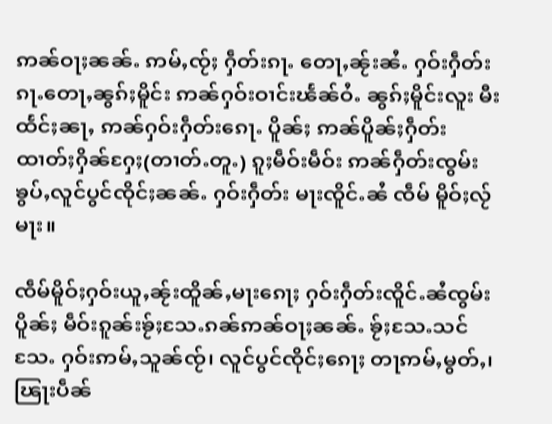ဢၼ်ဝႃႈၼၼ်ႉ ဢမ်ႇၸႂ်ႈ ႁဵတ်းၵႃႉ တေႃႇၼႂ်းၼႆႉ ႁဝ်းႁဵတ်းၵႃႉတေႃႇၼွၵ်ႈမိူင်း ဢၼ်ႁဝ်းဝၢင်းၽႅၼ်ဝႆႉ ၼွၵ်ႈမိူင်းလူး မီးထႅင်ႈၼႃႇ ဢၼ်ႁဝ်းႁဵတ်းၵေႃႉ ပိူၼ်ႈ ဢၼ်ပိူၼ်ႈႁဵတ်းထၢတ်ႈႁိၼ်ႁႄႈ(တၢတ်ႉတူႉ) ၵူႈမဵဝ်းမဵဝ်း ဢၼ်ႁဵတ်းၸွမ်းၶွပ်ႇလူင်ပွင်ၸိုင်ႈၼၼ်ႉ ႁဝ်းႁဵတ်း မႃးၸိူင်ႉၼႆ ၸဵမ် မိူဝ်ႈလႂ်မႃး။

ၸဵမ်မိူဝ်ႈႁဝ်းယူႇၼႂ်းထိူၼ်ႇမႃးၵေႃႈ ႁဝ်းႁဵတ်းၸိူင်ႉၼႆၸွမ်းပိူၼ်ႈ မဵဝ်းၵူၼ်းၶႂ်ႈသႄႉၵၼ်ဢၼ်ဝႃႈၼၼ်ႉ ၶႂ်ႈသႄႉသင် သႄႉ ႁဝ်းဢမ်ႇသူၼ်ၸႂ်၊ လူင်ပွင်ၸိုင်ႈၵေႃႈ တႃဢမ်ႇမွတ်ႇ၊ ၽြႃးပဵၼ်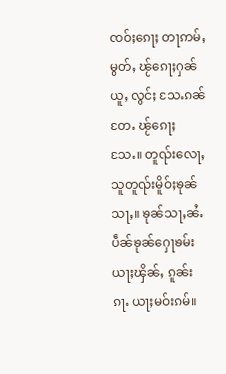ၸဝ်ႈၵေႃႈ တႃဢမ်ႇမွတ်ႇ ၽႂ်ၵေႃႈႁၼ်ယူႇ လွင်ႈ သႄႉၵၼ်တႄႉ ၽႂ်ၵေႃႈသႄႉ။ တူၺ်းလေႃႇ သူတူၺ်းမိူဝ်ႈၶုၼ်သႃႇ။ ၶုၼ်သႃႇၼႆႉ ပဵၼ်ၶုၼ်ႁေႃၶမ်းယႃႈၾိၼ်ႇ ၵူၼ်းၵႃႉ ယႃႈမဝ်းၵမ်။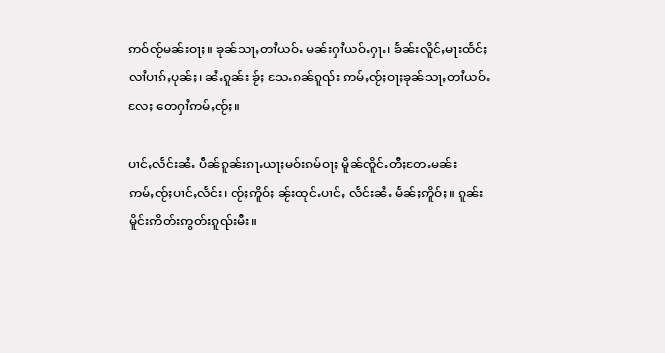ဢဝ်ၸႂ်မၼ်းဝႃႈ။ ၶုၼ်သႃႇတၢႆယဝ်ႉ မၼ်းႁၢႆယဝ်ႉႁႃႉ၊ ၶႅၼ်းလိူင်ႇမႃးထႅင်ႈလၢႆပၢၵ်ႇပုၼ်ႈ၊ ၼႆႉၵူၼ်း ၶႂ်ႈ သႄႉၵၼ်ၵူၺ်း ဢမ်ႇၸႂ်ႈဝႃႈၶုၼ်သႃႇတၢႆယဝ်ႉလႄႈ တေႁၢႆဢမ်ႇၸႂ်ႈ။

ပၢင်ႇလႅင်းၼႆႉ ပဵၼ်ၵူၼ်းၵႃႉယႃႈမဝ်းၵမ်ဝႃႈ မိူၼ်ၸိူင်ႉတီႈတႄႉမၼ်း ဢမ်ႇၸႂ်ႈပၢင်ႇလႅင်း၊ ၸႂ်ႈဢိူဝ်ႈ ၼႂ်းထုင်ႉပၢင်ႇ လႅင်းၼႆႉ မႅၼ်ႈဢိူဝ်ႈ။ ၵူၼ်းမိူင်းဢိတ်းဢွတ်းၵူၺ်းမီး။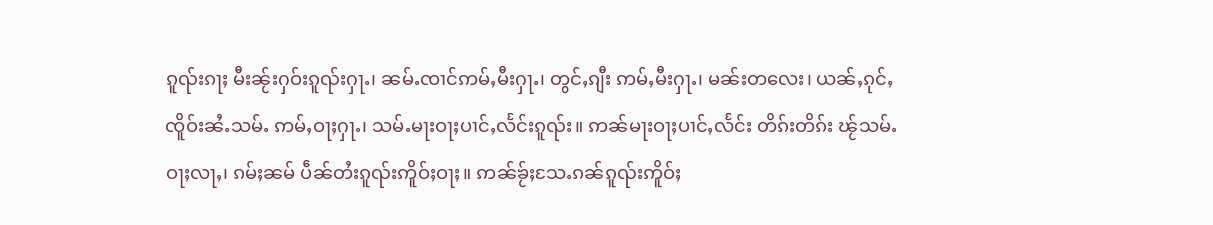ၵူၺ်းၵႃႈ မီးၼႂ်းႁဝ်းၵူၺ်းႁႃႉ၊ ၼမ်ႉၸၢင်ဢမ်ႇမီးႁႃႉ၊ တွင်ႇၵျီး ဢမ်ႇမီးႁႃႉ၊ မၼ်းတလေး၊ ယၼ်ႇၵုင်ႇ ၸိူဝ်းၼႆႉသမ်ႉ ဢမ်ႇဝႃႈႁႃႉ၊ သမ်ႉမႃးဝႃႈပၢင်ႇလႅင်းၵူၺ်း။ ဢၼ်မႃးဝႃႈပၢင်ႇလႅင်း တိၵ်းတိၵ်း ၽႂ်သမ်ႉဝႃႈလႃႇ၊ ၵမ်ႈၼမ် ပဵၼ်တႆးၵူၺ်းဢိူဝ်ႈဝႃႈ။ ဢၼ်ၶႂ်ႈသႄႉၵၼ်ၵူၺ်းဢိူဝ်ႈ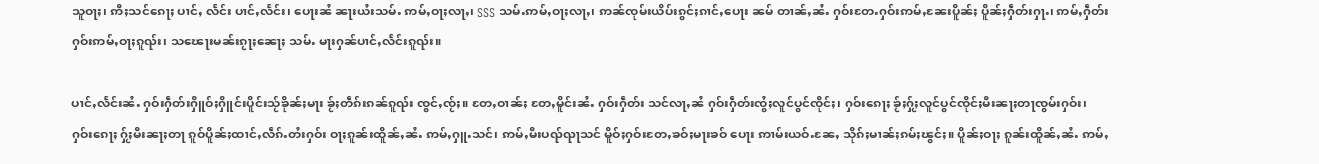သူဝႃႈ၊ ဢီႈသင်ၵေႃႈ ပၢင်ႇ လႅင်း ပၢင်ႇလႅင်း၊ ပေႃးၼႆ ၼႃးယႆးသမ်ႉ ဢမ်ႇဝႃႈလႃႇ၊ SSS သမ်ႉဢမ်ႇဝႃႈလႃႇ၊ ဢၼ်ၸုမ်းယိပ်းၵွင်ႈၵၢင်ႇပေႃး ၼမ် တၢၼ်ႇၼႆႉ ႁဝ်းတႄႉႁဝ်းဢမ်ႇၼႄးပိူၼ်ႈ ပိူၼ်ႈႁဵတ်းႁႃႉ၊ ဢမ်ႇႁဵတ်း ႁဝ်းဢမ်ႇဝႃႈၵူၺ်း၊ သၽေႃးမၼ်းၵႂႃႈၼေႃႈ သမ်ႉ မႃးႁၼ်ပၢင်ႇလႅင်းၵူၺ်း။

ပၢင်ႇလႅင်းၼႆႉ ႁဝ်းႁဵတ်းႁိူဝ်ႈႁိူင်းပိူင်းသႂ်ၶိုၼ်ႈမႃး ၶႂ်ႈတဵၵ်းၵၼ်ၵူၺ်း ၸွင်ႇၸႂ်ႈ။ တႄႇဝၢၼ်ႈ တႄႇမိူင်းၼႆႉ ႁဝ်းႁဵတ်း သင်လႃႇၼႆ ႁဝ်းႁဵတ်းၸွႆႈလူင်ပွင်ၸိုင်ႈ၊ ႁဝ်းၵေႃႈ ၶႂ်ႈႁႂ်ႈလူင်ပွင်ၸိုင်ႈမီးၼႃႈတႃၸွမ်းႁဝ်း၊ ႁဝ်းၵေႃႈ ႁႂ်ႈမီးၼႃႈတႃ ၵူဝ်ပိူၼ်ႈထၢင်ႇလဵၵ်ႉတႆးႁဝ်း ဝႃႈၵူၼ်းထိူၼ်ႇၼႆႉ ဢမ်ႇႁူႉသင်၊ ဢမ်ႇမီးပၺ်ၺႃသင် မိူဝ်ႈႁဝ်းတႄႇၶဝ်ႈမႃးၶဝ် ပေႃး ဢၢမ်းယဝ်ႉၼႄႇ သိုၵ်ႈမၢၼ်ႈၵမ်ႈၽွင်ႈ။ ပိူၼ်ႈဝႃႈ ၵူၼ်းထိူၼ်ႇၼႆႉ ဢမ်ႇ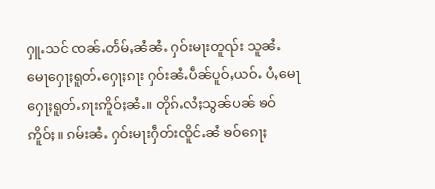ႁူႉသင် ၸၼ်ႉတႅမ်ႇၼႆၼႆႉ ႁဝ်းမႃးတူၺ်း သူၼႆႉ မေႃႁေႃႈရူတ်ႉႁေႃႈၵႃး ႁဝ်းၼႆႉပဵၼ်ပူဝ်ႇယဝ်ႉ ပႆႇမေႃႁေႃႈရူတ်ႉၵႃးဢိူဝ်ႈၼႆႉ။ တိုၵ်ႉလႆႈသွၼ်ပၼ် ၶဝ်ဢိူဝ်ႈ။ ၵမ်းၼႆႉ ႁဝ်းမႃးႁဵတ်းၸိူင်ႉၼႆ ၶဝ်ၵေႃႈ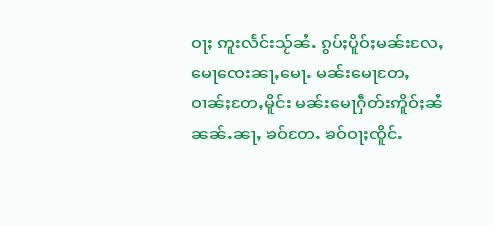ဝႃႈ ဢူးလႅင်းသႂ်ၼႆႉ ၵွပ်ႈပိူဝ်ႈမၼ်းလႄႇ မေႃၸေးၼႃႇမေႃႉ မၼ်းမေႃတႄႇ ဝၢၼ်ႈတႄႇမိူင်း မၼ်းမေႃႁဵတ်းဢိူဝ်ႈၼႆၼၼ်ႉၼႃႇ ၶဝ်တႄႉ ၶဝ်ဝႃႈၸိူင်ႉ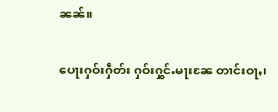ၼၼ်။

ပေႃးႁဝ်းႁဵတ်း ႁဝ်းႁွင်ႉမႃးၼႄ တၢင်းဝႃႇ၊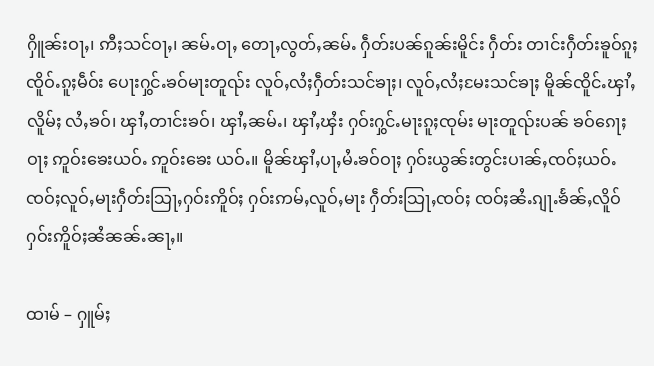ႁိူၼ်းဝႃႇ၊ ဢီႈသင်ဝႃႇ၊ ၼမ်ႉဝႃႇ တေႃႇလွတ်ႇၼမ်ႉ ႁဵတ်းပၼ်ၵူၼ်းမိူင်း ႁဵတ်း တၢင်းႁဵတ်းၶူဝ်ၵူႈၸိူဝ်ႉၵူႈမဵဝ်း ပေႃးႁွင်ႉၶဝ်မႃးတူၺ်း လူဝ်ႇလႆႈႁဵတ်းသင်ၶႃႈ၊ လူဝ်ႇလႆႈမႄးသင်ၶႃႈ မိူၼ်ၸိူင်ႉၾၢႆႇလိူမ်ႈ လႆႇၶဝ်၊ ၾၢႆႇတၢင်းၶဝ်၊ ၾၢႆႇၼမ်ႉ၊ ၾၢႆႇၾႆး ႁဝ်းႁွင်ႉမႃးၵူႈၸုမ်း မႃးတူၺ်းပၼ် ၶဝ်ၵေႃႈဝႃႈ ဢူဝ်းၶေးယဝ်ႉ ဢူဝ်းၶေး ယဝ်ႉ။ မိူၼ်ၾၢႆႇပႃႇမႆႉၶဝ်ဝႃႈ ႁဝ်းယွၼ်းတွင်းပၢၼ်ႇၸဝ်ႈယဝ်ႉ ၸဝ်ႈလူဝ်ႇမႃးႁဵတ်းသြႃႇႁဝ်းဢိူဝ်ႈ ႁဝ်းဢမ်ႇလူဝ်ႇမႃး ႁဵတ်းသြႃႇၸဝ်ႈ ၸဝ်ႈၼႆႉၵျႃႉၶႅၼ်ႇလိူဝ်ႁဝ်းဢိူဝ်ႈၼႆၼၼ်ႉၼႃႇ။

ထၢမ် – ႁူမ်ႈ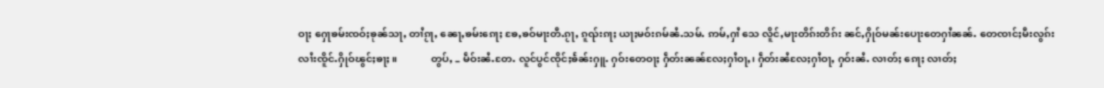ဝႃႈ ႁေႃၶမ်းၸဝ်ႈၶုၼ်သႃႇ တၢႆၵႂႃႇ ၼေႃႇၶမ်းၵေႃႈ ၶႄႇၶဝ်မႃးတီႉၵႂႃႇ ၵူၺ်းၵႃႈ ယႃႈမဝ်းၵမ်ၼႆႉသမ်ႉ ဢမ်ႇႁၢႆ သေ လိူင်ႇမႃးတိၵ်းတိၵ်း ၼင်ႇႁိုဝ်မၼ်းပေႃးတေႁၢႆၼၼ်ႉ တေၸၢင်ႈမီးလွၵ်းလၢႆးၸိူင်ႉႁိုဝ်ၽွင်ႈၶႃႈ။             တွပ်ႇ – မဵဝ်းၼႆႉတႄႉ လူင်ပွင်ၸိုင်ႈၶႅၼ်းႁူႉ ႁဝ်းတေဝႃႈ ႁဵတ်းၼၼ်လႄႈႁၢႆဝႃႇ၊ ႁဵတ်းၼႆလႄႈႁၢႆဝႃႇ ႁဝ်းၼႆႉ လၢတ်ႈ ၵေႃႈ လၢတ်ႈ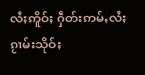လႆႈဢိူဝ်ႈ ႁဵတ်းဢမ်ႇလႆႈ ၵႂၢမ်းသိုဝ်ႈ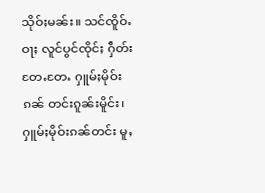သိုဝ်ႈမၼ်း။ သင်ၸိူဝ်ႉဝႃႈ လူင်ပွင်ၸိုင်ႈ ႁဵတ်းတႄႉတႄႉ ႁူမ်ႈမိုဝ်းၵၼ် တင်းၵူၼ်းမိူင်း၊ ႁူမ်ႈမိုဝ်းၵၼ်တင်း မူႇ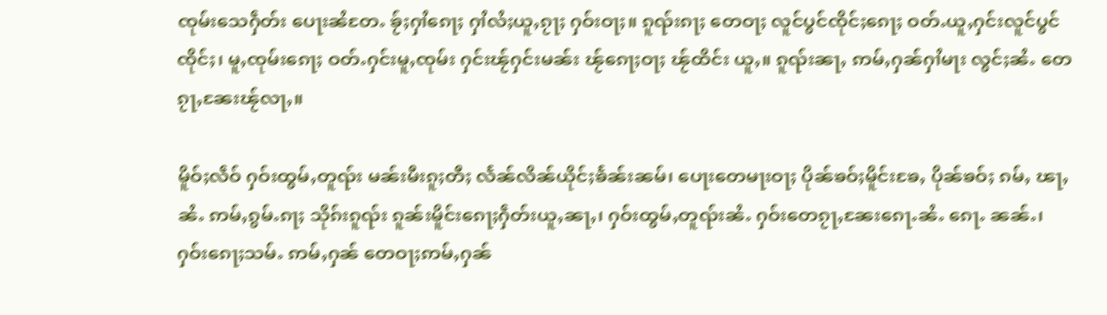ၸုမ်းသေႁဵတ်း ပေႃးၼႆတႄႉ ၶႂ်ႈႁၢႆၵေႃႈ ႁၢႆလႆႈယူႇၵႂႃႈ ႁဝ်းဝႃႈ။ ၵူၺ်းၵႃႈ တေဝႃႈ လူင်ပွင်ၸိုင်ႈၵေႃႈ ဝတ်ႉယူႇႁင်းလူင်ပွင်ၸိုင်ႈ၊ မူႇၸုမ်းၵေႃႈ ဝတ်ႉႁင်းမူႇၸုမ်း ႁင်းၽႂ်ႁင်းမၼ်း ၽႂ်ၵေႃႈဝႃႈ ၽႂ်ထိင်း ယူႇ။ ၵူၺ်းၼႃႇ ဢမ်ႇႁၼ်ႁၢႆမႃး လွင်ႈၼႆႉ တေၵႂႃႇၼႄးၽႂ်လႃႇ။

မိူဝ်ႈလဵဝ် ႁဝ်းထွမ်ႇတူၺ်း မၼ်းမီးၵူႈတီႈ လႅၼ်လိၼ်ယိုင်ႈၶႅၼ်းၼမ်၊ ပေႃးတေမႃးဝႃႈ ပိုၼ်ၶဝ်ႈမိူင်းၶႄႇ ပိုၼ်ၶဝ်ႈ ၵမ်ႇ ၽႃႇၼႆႉ ဢမ်ႇၵွမ်ႉၵႃႈ သိုၵ်းၵူၺ်း ၵူၼ်းမိူင်းၵေႃႈႁဵတ်းယူႇၼႃႇ၊ ႁဝ်းထွမ်ႇတူၺ်းၼႆႉ ႁဝ်းတေၵႂႃႇၼႄးၵေႃႉၼႆႉ ၵေႃႉ ၼၼ်ႉ၊ ႁဝ်းၵေႃႈသမ်ႉ ဢမ်ႇႁၼ် တေဝႃႈဢမ်ႇႁၼ်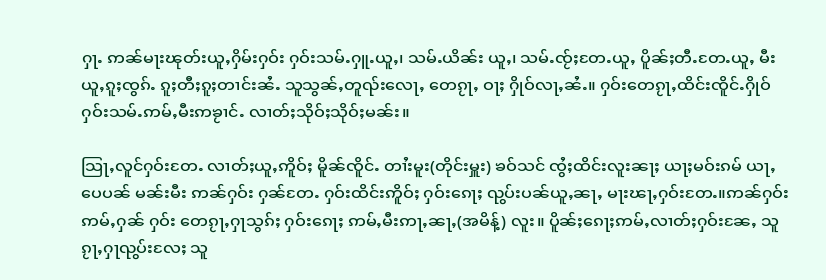ႁႃႉ ဢၼ်မႃးၽုတ်းယူႇႁိမ်းႁဝ်း ႁဝ်းသမ်ႉႁူႉယူႇ၊ သမ်ႉယိၼ်း ယူႇ၊ သမ်ႉၸႂ်ႈတႄႉယူႇ ပိူၼ်ႈတီႉတႄႉယူႇ မီးယူႇၵူႈၸွၵ်ႉ ၵူႈတီႈၵူႈတၢင်းၼႆႉ သူသွၼ်ႇတူၺ်းလေႃႇ တေၵႂႃႇ ဝႃႈ ႁိုဝ်လႃႇၼႆႉ။ ႁဝ်းတေၵႂႃႇထိင်းၸိူင်ႉႁိုဝ် ႁဝ်းသမ်ႉဢမ်ႇမီးဢၶႂၢင်ႉ လၢတ်ႈသိုဝ်ႈသိုဝ်ႈမၼ်း။

သြႃႇလူင်ႁဝ်းတႄႉ လၢတ်ႈယူႇဢိူဝ်ႈ မိူၼ်ၸိူင်ႉ တၢႆးမူး(တိုင်းမှူး) ၶဝ်သင် ၸွႆႈထိင်းလူးၼႃႈ ယႃႈမဝ်းၵမ် ယႃႇပေပၼ် မၼ်းမီး ဢၼ်ႁဝ်း ႁၼ်တႄႉ ႁဝ်းထိင်းဢိူဝ်ႈ ႁဝ်းၵေႃႈ ၺွပ်းပၼ်ယူႇၼႃႇ မႃးၽႃႇႁဝ်းတႄႉ။ဢၼ်ႁဝ်းဢမ်ႇႁၼ် ႁဝ်း တေၵႂႃႇႁႃသွၵ်ႈ ႁဝ်းၵေႃႈ ဢမ်ႇမီးဢႃႇၼႃႇ(အမိန့်) လူး။ ပိူၼ်ႈၵေႃႈဢမ်ႇလၢတ်ႈႁဝ်းၼႄႇ သူၵႂႃႇႁႃၺွပ်းလႄႈ သူ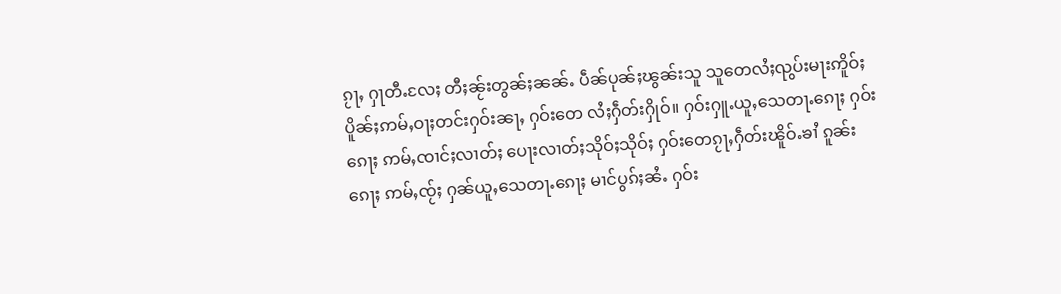ၵႂႃႇ ႁႃတီႉလႄႈ တီႈၼႂ်းတွၼ်ႈၼၼ်ႉ ပဵၼ်ပုၼ်ႈၽွၼ်းသူ သူတေလႆႈၺွပ်းမႃးဢိူဝ်ႈ ပိူၼ်ႈဢမ်ႇဝႃႈတင်းႁဝ်းၼႃႇ ႁဝ်းတေ လႆႈႁဵတ်းႁိုဝ်။ ႁဝ်းႁူႉယူႇသေတႃႉၵေႃႈ ႁဝ်းၵေႃႈ ဢမ်ႇၸၢင်ႈလၢတ်ႈ ပေႃးလၢတ်ႈသိုဝ်ႈသိုဝ်ႈ ႁဝ်းတေၵႂႃႇႁဵတ်းၽိူဝ်ႉၶၢႆ ၵူၼ်းၵေႃႈ ဢမ်ႇၸႂ်ႈ ႁၼ်ယူႇသေတႃႉၵေႃႈ မၢင်ပွၵ်ႈၼႆႉ ႁဝ်း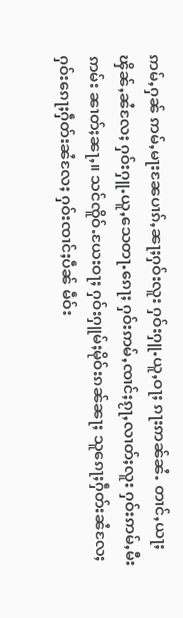ဢမ်ႇႁၼ် ဢမ်ႇမႃးၼႄပၢၵ်ႇၼႃႈႁဝ်းလူး ႁဝ်းႁူႉယူႇဝႃႈ ၵႃးဢၼ်ၼႆႉ တၢင်ႇယႃႈၾိၼ်ႇၼႆလႄႈ ႁဝ်းႁူႉယူႇသေတႃႉၵေႃႈ ႁဝ်းဢမ်ႇၸၢင်ႈၵႂႃႇလၢတ်ႈလူး ႁဝ်းဢမ်ႇမီးဢမ်း ၼၢတ်ႈၼႃႇ။ သင်ၸိူဝ်ႉယႄးဝႃႈ ႁဝ်းႁူမ်ႈမိုဝ်းၵၼ်ၼႃႈ သူၵေႃႈႁဵတ်းၼႆလႄႈ ႁဝ်းၵေႃႈႁဵတ်းၼႆလႄႈ ႁဝ်းၸၢင်ႈပဵၼ် မဵဝ်း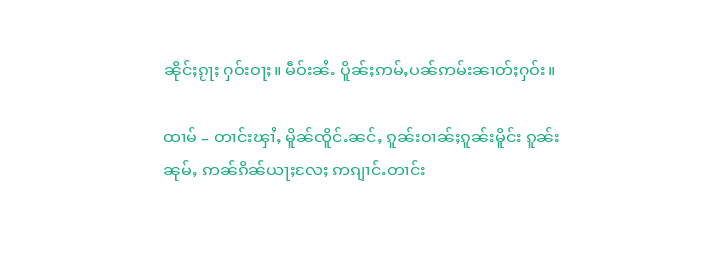ၼိုင်ႈၵႂႃႈ ႁဝ်းဝႃႈ။ မဵဝ်းၼႆႉ ပိူၼ်ႈဢမ်ႇပၼ်ဢမ်းၼၢတ်ႈႁဝ်း။

ထၢမ် – တၢင်းၾၢႆႇ မိူၼ်ၸိူင်ႉၼင်ႇ ၵူၼ်းဝၢၼ်ႈၵူၼ်းမိူင်း ၵူၼ်းၼုမ်ႇ ဢၼ်ၵိၼ်ယႃႈလႄႈ ဢၵျၢင်ႉတၢင်း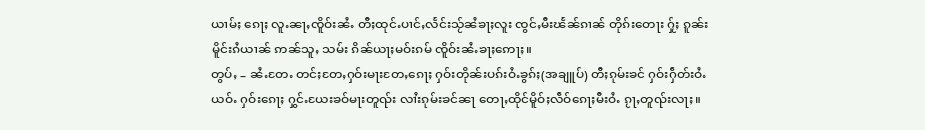ယၢမ်ႈ ၵေႃႈ လူႉၼႃႇၸိူဝ်းၼႆႉ တီႈထုင်ႉပၢင်ႇလႅင်းသႂ်ၼႆၶႃႈလူး ၸွင်ႇမီးၽႅၼ်ၵၢၼ် တိုၵ်းတေႃး ႁႂ်ႈ ၵူၼ်းမိူင်းၵႆယၢၼ် ဢၼ်သူႇ သမ်း ၵိၼ်ယႃႈမဝ်းၵမ် ၸိူဝ်းၼႆႉၶႃႈဢေႃႈ။
တွပ်ႇ – ၼႆႉတႄႉ တင်ႈတႄႇႁဝ်းမႃးတႄႇၵေႃႈ ႁဝ်းတိုၼ်းပၵ်းဝႆႉၶွၵ်ႈ(အချူပ်) တီႈၵုမ်းၶင် ႁဝ်းႁဵတ်းဝႆႉယဝ်ႉ ႁဝ်းၵေႃႈ ႁွင်ႉယႄးၶဝ်မႃးတူၺ်း လၢႆးၵုမ်းၶင်ၼႃ တေႃႇထိုင်မိူဝ်ႈလဵဝ်ၵေႃႈမီးဝႆႉ ၵႂႃႇတူၺ်းလႃႈ။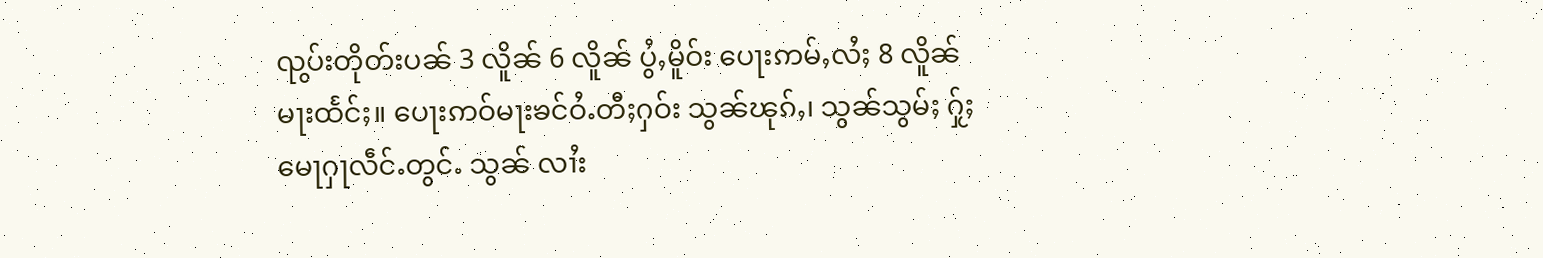ၺွပ်းတိုတ်းပၼ် 3 လိူၼ် 6 လိူၼ် ပွႆႇမိူဝ်း ပေႃးဢမ်ႇလႆႈ 8 လိူၼ်မႃးထႅင်ႈ။ ပေႃးဢဝ်မႃးၶင်ဝႆႉတီႈႁဝ်း သွၼ်ၽုၵ်ႇ၊ သွၼ်သွမ်ႈ ႁႂ်ႈမေႃႁႃလဵင်ႉတွင်ႉ သွၼ် လၢႆး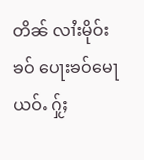တိၼ် လၢႆးမိုဝ်းၶဝ် ပေႃးၶဝ်မေႃယဝ်ႉ ႁႂ်ႈ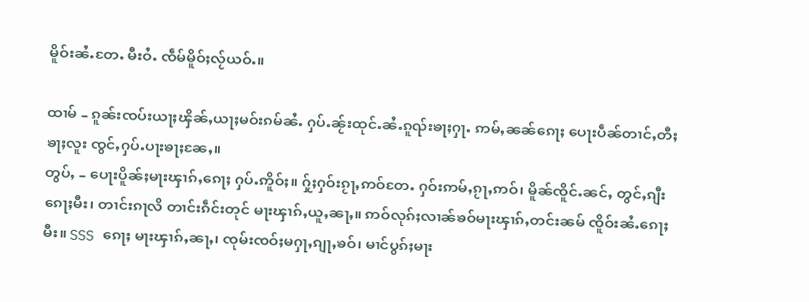မိူဝ်းၼႆႉတႄႉ မီးဝႆႉ ၸဵမ်မိူဝ်ႈလႂ်ယဝ်ႉ။

ထၢမ် – ၵူၼ်းၸပ်းယႃႈၾိၼ်ႇယႃႈမဝ်းၵမ်ၼႆႉ ႁပ်ႉၼႂ်းထုင်ႉၼႆႉၵူၺ်းၶႃႈႁႃႉ ဢမ်ႇၼၼ်ၵေႃႈ ပေႃးပဵၼ်တၢင်ႇတီႈၶႃႈလူး ၸွင်ႇႁပ်ႉပႃးၶႃႈၼႄႇ။
တွပ်ႇ – ပေႃးပိူၼ်ႈမႃးၾၢၵ်ႇၵေႃႈ ႁပ်ႉဢိူဝ်ႈ။ ႁႂ်ႈႁဝ်းၵႂႃႇဢဝ်တႄႉ ႁဝ်းဢမ်ႇၵႂႃႇဢဝ်၊ မိူၼ်ၸိူင်ႉၼင်ႇ တွင်ႇၵျီးၵေႃႈမီး၊ တၢင်းၵႃလိ တၢင်းၵဵင်းတုင် မႃးၾၢၵ်ႇယူႇၼႃႇ။ ဢဝ်လုၵ်ႈလၢၼ်ၶဝ်မႃးၾၢၵ်ႇတင်းၼမ် ၸိူဝ်းၼႆႉၵေႃႈမီး။ SSS ၵေႃႈ မႃးၾၢၵ်ႇၼႃႇ၊ ၸုမ်းၸဝ်ႈမႁႃႇၵျႃႇၶဝ်၊ မၢင်ပွၵ်ႈမႃး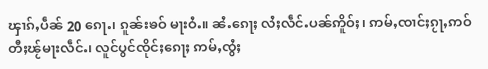ၾၢၵ်ႇပဵၼ် 20 ၵေႃႉ၊ ၵူၼ်းၶဝ် မႃးဝႆႉ။ ၼႆႉၵေႃႈ လႆႈလဵင်ႉပၼ်ဢိူဝ်ႈ၊ ဢမ်ႇၸၢင်ႈၵႂႃႇဢဝ်တီႈၽႂ်မႃးလဵင်ႉ၊ လူင်ပွင်ၸိုင်ႈၵေႃႈ ဢမ်ႇၸွႆႈ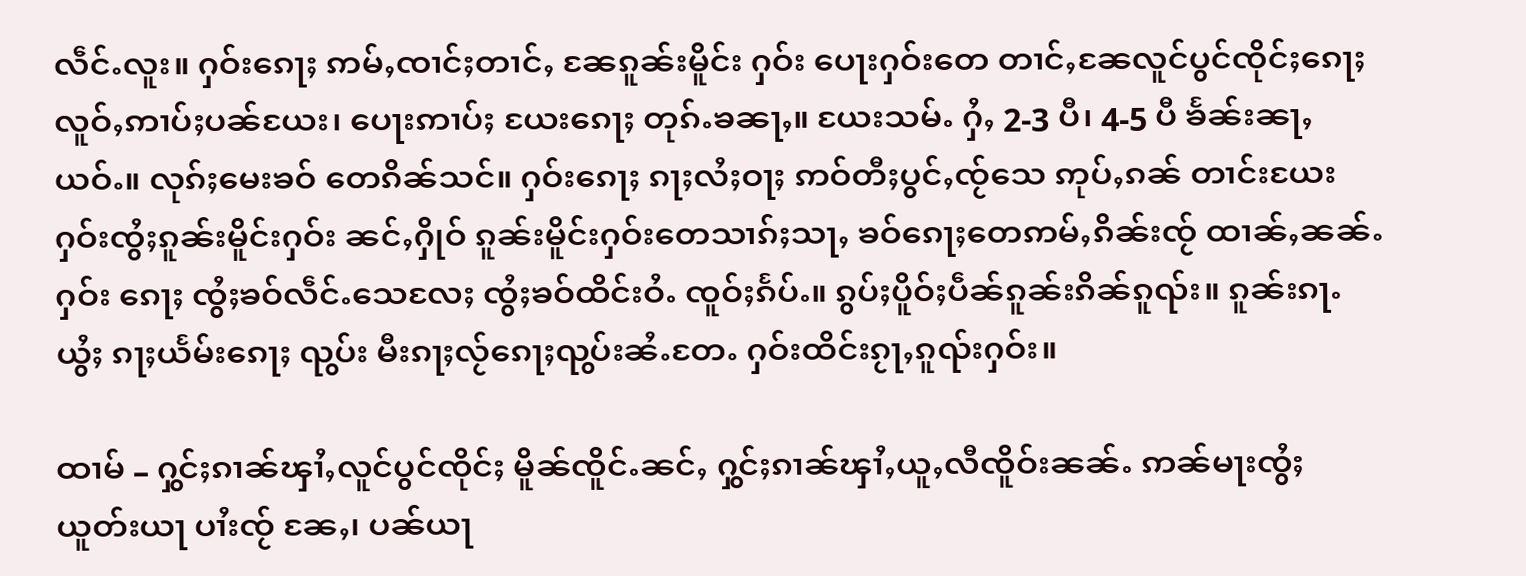လဵင်ႉလူး။ ႁဝ်းၵေႃႈ ဢမ်ႇၸၢင်ႈတၢင်ႇ ၼႄၵူၼ်းမိူင်း ႁဝ်း ပေႃးႁဝ်းတေ တၢင်ႇၼႄလူင်ပွင်ၸိုင်ႈၵေႃႈ လူဝ်ႇဢၢပ်ႈပၼ်ယႄး၊ ပေႃးဢၢပ်ႈ ယႄးၵေႃႈ တုၵ်ႉၶၼႃႇ။ ယႄးသမ်ႉ ႁႆႇ 2-3 ပီ၊ 4-5 ပီ ၶႅၼ်းၼႃႇယဝ်ႉ။ လုၵ်ႈမေးၶဝ် တေၵိၼ်သင်။ ႁဝ်းၵေႃႈ ၵႃႈလႆႈဝႃႈ ဢဝ်တီႈပွင်ႇၸႂ်သေ ဢုပ်ႇၵၼ် တၢင်းယႄး ႁဝ်းၸွႆႈၵူၼ်းမိူင်းႁဝ်း ၼင်ႇႁိုဝ် ၵူၼ်းမိူင်းႁဝ်းတေသၢၵ်ႈသႃႇ ၶဝ်ၵေႃႈတေဢမ်ႇၵိၼ်းၸႂ် ထၢၼ်ႇၼၼ်ႉ ႁဝ်း ၵေႃႈ ၸွႆႈၶဝ်လဵင်ႉသေလႄႈ ၸွႆႈၶဝ်ထိင်းဝႆႉ ၸူဝ်ႈၵႅပ်ႉ။ ၵွပ်ႈပိူဝ်ႈပဵၼ်ၵူၼ်းၵိၼ်ၵူၺ်း။ ၵူၼ်းၵႃႉယွႆႈ ၵႃႈယႅမ်းၵေႃႈ ၺွပ်း မီးၵႃႈလႂ်ၵေႃႈၺွပ်းၼႆႉတႄႉ ႁဝ်းထိင်းၵႂႃႇၵူၺ်းႁဝ်း။

ထၢမ် – ႁွင်ႈၵၢၼ်ၾၢႆႇလူင်ပွင်ၸိုင်ႈ မိူၼ်ၸိူင်ႉၼင်ႇ ႁွင်ႈၵၢၼ်ၾၢႆႇယူႇလီၸိူဝ်းၼၼ်ႉ ဢၼ်မႃးၸွႆႈ ယူတ်းယႃ ပၢႆးၸႂ် ၼႄႇ၊ ပၼ်ယႃ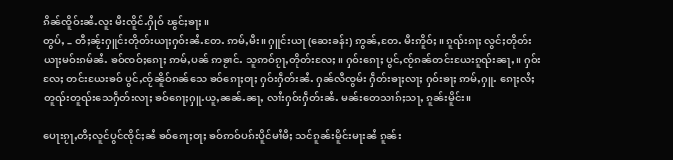ၵိၼ်ၸိူဝ်းၼႆႉလူး မီးၸိူင်ႉႁိုဝ် ၽွင်ႈၶႃႈ။
တွပ်ႇ – တီႈၼႂ်းႁူင်းတိုတ်းယႃႈႁဝ်းၼႆႉတႄႉ ဢမ်ႇမီး။ ႁူင်းယႃ (ဆေးခန်း) ဢွၼ်ႇတႄႉ မီးဢိူဝ်ႈ။ ၵူၺ်းၵႃႈ လွင်ႈတိုတ်း ယႃႈမဝ်းၵမ်ၼႆႉ ၶဝ်ၸဝ်ႈၵေႃႈ ဢမ်ႇပၼ် ဢၶႂၢင်ႉ သူဢဝ်ၵႂႃႇတိုတ်းလႄႈ။ ႁဝ်းၵေႃႈ ပွင်ႇၸႂ်ၵၼ်တင်းယႄးၵူၺ်းၼႃႇ။ ႁဝ်းလႄႈ တင်းယႄးၶဝ် ပွင်ႇၸႂ်ၼိူဝ်ၵၼ်သေ ၶဝ်ၵေႃႈဝႃႈ ႁဝ်းႁဵတ်းၼႆႉ ႁၼ်လီၸွမ်း ႁဵတ်းၶႃႈလႃႈ ႁဝ်းၶႃႈ ဢမ်ႇႁူႉ ၵေႃႈလႆႈ တူၺ်းတူၺ်းသေႁဵတ်းလႃႈ ၶဝ်ၵေႃႈႁူႉယူႇၼၼ်ႉၼႃႇ လၢႆးႁဝ်းႁဵတ်းၼႆႉ မၼ်းတေသၢၵ်ႈသႃႇ ၵူၼ်းမိူင်း။

ပေႃးၵႂႃႇတီႈလူင်ပွင်ၸိုင်ႈၼႆ ၶဝ်ၵေႃႈဝႃႈ ၶဝ်ဢဝ်ပၵ်းပိူင်မၢႆမီႈ သင်ၵူၼ်းမိူင်းမႃးၼႆ ၵူၼ်း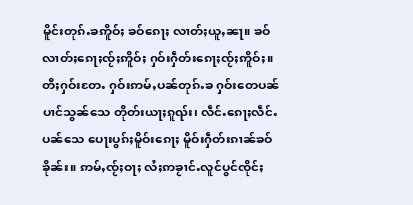မိူင်းတုၵ်ႉၶဢိူဝ်ႈ ၶဝ်ၵေႃႈ လၢတ်ႈယူႇၼႃ။ ၶဝ်လၢတ်ႈၵေႃႈၸႂ်ႈဢိူဝ်ႈ ႁဝ်းႁဵတ်းၵေႃႈၸႂ်ႈဢိူဝ်ႈ။ တီႈႁဝ်းတႄႉ ႁဝ်းဢမ်ႇပၼ်တုၵ်ႉၶ ႁဝ်းတေပၼ် ပၢင်သွၼ်သေ တိုတ်းယႃႈၵူၺ်း၊ လဵင်ႉၵေႃႈလဵင်ႉပၼ်သေ ပေႃးပွၵ်ႈမိူဝ်းၵေႃႈ မိူဝ်းႁဵတ်းၵၢၼ်ၶဝ်ၶိုၼ်း။ ဢမ်ႇၸႂ်ႈဝႃႈ လႆႈဢၶႂၢင်ႉလူင်ပွင်ၸိုင်ႈ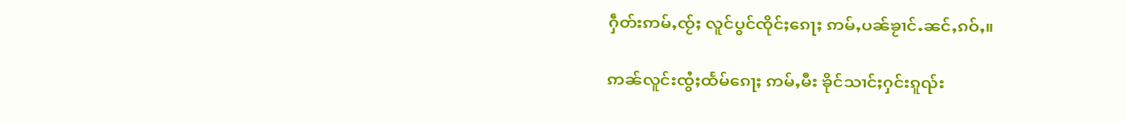ႁဵတ်းဢမ်ႇၸႂ်ႈ လူင်ပွင်ၸိုင်ႈၵေႃႈ ဢမ်ႇပၼ်ၶႂၢင်ႉၼင်ႇၵဝ်ႇ။

ဢၼ်လူင်းၸွႆႈထႅမ်ၵေႃႈ ဢမ်ႇမီး ၶိုင်သၢင်ႈႁင်းၵူၺ်း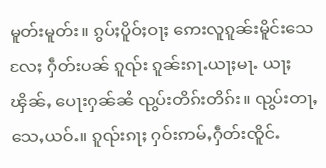မူတ်းမူတ်း။ ၵွပ်ႈပိူဝ်ႈဝႃႈ ဢေးလူၵူၼ်းမိူင်းသေလႄႈ ႁဵတ်းပၼ် ၵူၺ်း ၵူၼ်းၵႃႉယႃႈမႃႉ ယႃႈၾိၼ်ႇ ပေႃးႁၼ်ၼႆ ၺွပ်းတိၵ်းတိၵ်း။ ၺွပ်းတႃႇသေႇယဝ်ႉ။ ၵူၺ်းၵႃႈ ႁဝ်းဢမ်ႇႁဵတ်းၸိူင်ႉ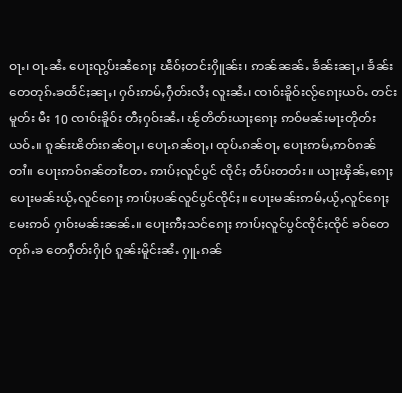ဝႃႉ၊ ဝႃႉၼႆႉ ပေႃးၺွပ်းၼႆၵေႃႈ ၽဵဝ်ႈတင်းႁိူၼ်း၊ ဢၼ်ၼၼ်ႉ ၶႅၼ်းၼႃႇ၊ ၶႅၼ်းတေတုၵ်ႉၶထႅင်ႈၼႃႇ၊ ႁဝ်းဢမ်ႇႁဵတ်းလႆႈ လူးၼႆႉ၊ ၸၢဝ်းၶိူဝ်းလႂ်ၵေႃႈယဝ်ႉ တင်းမူတ်း မီး 10 ၸၢဝ်းၶိူဝ်း တီႈႁဝ်းၼႆႉ၊ ၽႂ်တိတ်းယႃႈၵေႃႈ ဢဝ်မၼ်းမႃးတိုတ်း ယဝ်ႉ။ ၵူၼ်းၽိတ်းၵၼ်ဝႃႇ၊ ပေႃႉၵၼ်ဝႃႇ၊ ထုပ်ႉၵၼ်ဝႃႇ ပေႃးဢမ်ႇဢဝ်ၵၼ်တၢႆ။ ပေႃးဢဝ်ၵၼ်တၢႆတႄႉ ဢၢပ်ႈလူင်ပွင် ၸိုင်ႈ တႅပ်းတတ်း။ ယႃႈၾိၼ်ႇၵေႃႈ ပေႃးမၼ်းယႂ်ႇလူင်ၵေႃႈ ဢၢပ်ႈပၼ်လူင်ပွင်ၸိုင်ႈ။ ပေႃးမၼ်းဢမ်ႇယႂ်ႇလူင်ၵေႃႈ မႄးဢဝ် ႁၢဝ်းမၼ်းၼၼ်ႉ။ ပေႃးဢီႈသင်ၵေႃႈ ဢၢပ်ႈလူင်ပွင်ၸိုင်ႈၸိုင် ၶဝ်တေတုၵ်ႉၶ တေႁဵတ်းႁိုဝ် ၵူၼ်းမိူင်းၼႆႉ ႁူႉၵၼ်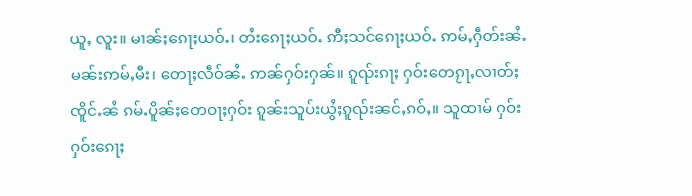ယူႇ လူး။ မၢၼ်ႈၵေႃႈယဝ်ႉ၊ တႆးၵေႃႈယဝ်ႉ ဢီႈသင်ၵေႃႈယဝ်ႉ ဢမ်ႇႁဵတ်းၼႆႉ မၼ်းဢမ်ႇမီး၊ တေႃႈလဵဝ်ၼႆႉ ဢၼ်ႁဝ်းႁၼ်။ ၵူၺ်းၵႃႈ ႁဝ်းတေၵႂႃႇလၢတ်ႈၸိူင်ႉၼႆ ၵမ်ႉပိူၼ်ႈတေဝႃႈႁဝ်း ၵူၼ်းသူပ်းယွႆႈၵူၺ်းၼင်ႇၵဝ်ႇ။ သူထၢမ် ႁဝ်း ႁဝ်းၵေႃႈ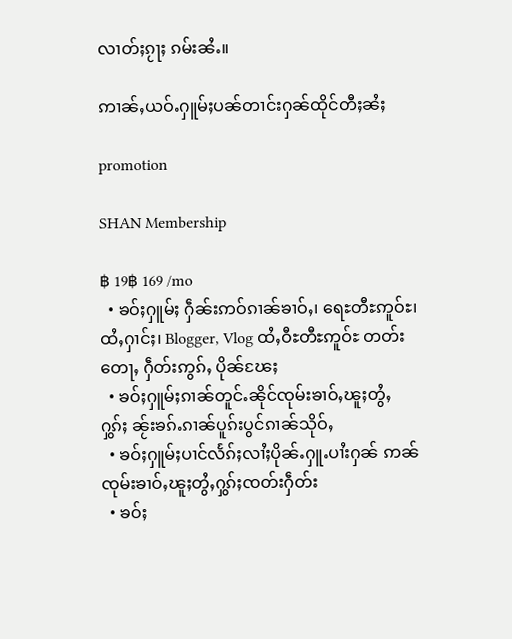လၢတ်ႈၵႂႃႈ ၵမ်းၼႆႉ။

ဢၢၼ်ႇယဝ်ႉႁူမ်ႈပၼ်တၢင်းႁၼ်ထိုင်တီႈၼႆႈ

promotion

SHAN Membership

฿ 19฿ 169 /mo
  • ၶဝ်ႈႁူမ်ႈ ႁဵၼ်းဢဝ်ၵၢၼ်ၶၢဝ်ႇ၊ ရေႊတီႊဢူဝ်ႊ၊ ထႆႇႁၢင်ႈ၊ Blogger, Vlog ထႆႇဝီႊတီႊဢူဝ်ႊ တတ်းတေႃႇ ႁဵတ်းဢွၵ်ႇ ပိုၼ်ၽႄႈ
  • ၶဝ်ႈႁူမ်ႈၵၢၼ်တူင်ႉၼိုင်ၸုမ်းၶၢဝ်ႇၽူႈတွႆႇႁွၵ်ႈ ၼႂ်းၶၵ်ႉၵၢၼ်ပူၵ်းပွင်ၵၢၼ်သိုဝ်ႇ
  • ၶဝ်ႈႁူမ်ႈပၢင်လႅၵ်ႈလၢႆႈပိုၼ်ႉႁူႉပၢႆးႁၼ် ဢၼ်ၸုမ်းၶၢဝ်ႇၽူႈတွႆႇႁွၵ်ႈၸတ်းႁဵတ်း
  • ၶဝ်ႈ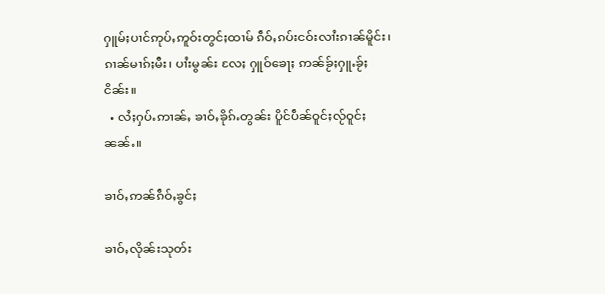ႁူမ်ႈပၢင်ဢုပ်ႇဢူဝ်းတွင်ႈထၢမ် ၵဵဝ်ႇၵပ်းငဝ်းလၢႆးၵၢၼ်မိူင်း၊ ၵၢၼ်မၢၵ်ႈမီး၊ ပၢႆးမွၼ်း လႄႈ ႁူဝ်ၶေႃႈ ဢၼ်ၶႂ်ႈႁူႉၶႂ်ႈငိၼ်း။
  • လႆႈႁပ်ႉဢၢၼ်ႇ ၶၢဝ်ႇၶိုၵ်ႉတွၼ်း ပိူင်ပဵၼ်ဝူင်ႈလႂ်ဝူင်ႈ ၼၼ်ႉ။

ၶၢဝ်ႇဢၼ်ၵဵဝ်ႇၶွင်ႈ

ၶၢဝ်ႇလိုၼ်းသုတ်း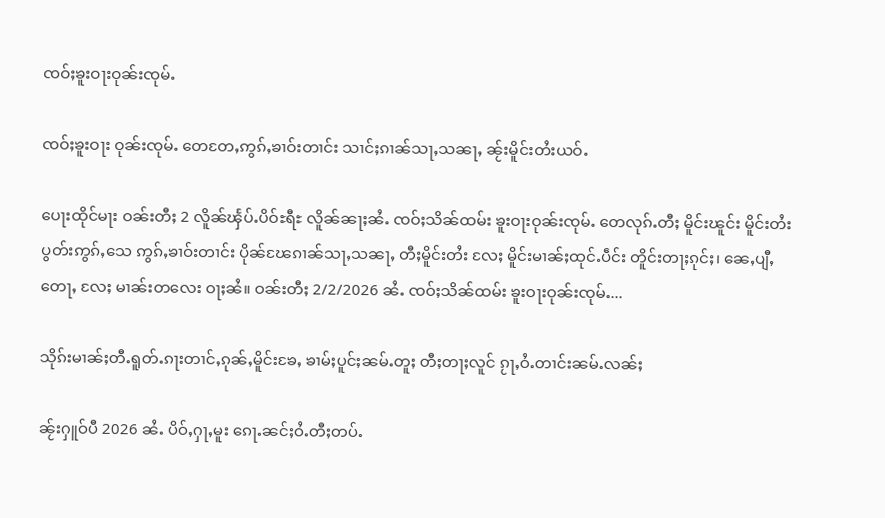ၸဝ်ႈၶူးဝႃးဝုၼ်းၸုမ်ႉ

ၸဝ်ႈၶူးဝႃး ဝုၼ်းၸုမ်ႉ တေတႄႇဢွၵ်ႇၶၢဝ်းတၢင်း သၢင်ႈၵၢၼ်သႃႇသၼႃႇ ၼႂ်းမိူင်းတႆးယဝ်ႉ

ပေႃးထိုင်မႃး ဝၼ်းတီႈ 2 လိူၼ်ၾႅပ်ႉပိဝ်ႊရီႊ လိူၼ်ၼႃႈၼႆႉ ၸဝ်ႈသိၼ်ထမ်း ၶူးဝႃးဝုၼ်းၸုမ်ႉ တေလုၵ်ႉတီႈ မိူင်းၽူင်း မိူင်းတႆးပွတ်းဢွၵ်ႇသေ ဢွၵ်ႇၶၢဝ်းတၢင်း ပိုၼ်ၽႄၵၢၼ်သႃႇသၼႃႇ တီႈမိူင်းတႆး လႄႈ မိူင်းမၢၼ်ႈထုင်ႉပဵင်း တိူင်းတႃႈၵုင်ႈ၊ ၼေႇပျီႇတေႃႇ လႄႈ မၢၼ်းတလေး ဝႃႈၼႆ။ ဝၼ်းတီႈ 2/2/2026 ၼႆႉ ၸဝ်ႈသိၼ်ထမ်း ၶူးဝႃးဝုၼ်းၸုမ်ႉ...

သိုၵ်းမၢၼ်ႈတီႉရူတ်ႉၵႃးတၢင်ႇၵုၼ်ႇမိူင်းၶႄႇ ၶၢမ်ႈပူင်ႈၼမ်ႉတူႈ တီႈတႃႈလူင် ၵႂႃႇဝႆႉတၢင်းၼမ်ႉလၼ်ႈ

ၼႂ်းႁူဝ်ပီ 2026 ၼႆႉ ပိဝ်ႇႁႃႇမူး ၵေႃႉၼင်ႈဝႆႉတီႈတပ်ႉ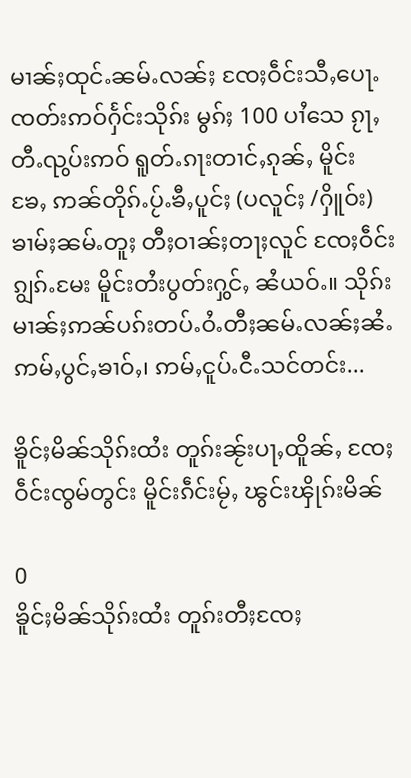မၢၼ်ႈထုင်ႉၼမ်ႉလၼ်ႈ ၸႄႈဝဵင်းသီႇပေႃႉ ၸတ်းဢဝ်ႁႅင်းသိုၵ်း မွၵ်ႈ 100 ပၢႆသေ ၵႂႃႇတီႉၺွပ်းဢဝ် ရူတ်ႉၵႃးတၢင်ႇၵုၼ်ႇ မိူင်း ၶႄႇ ဢၼ်တိုၵ်ႉပႂ်ႉၶီႇပူင်ႈ (ပလူင်ႈ /ႁိူဝ်း) ၶၢမ်ႈၼမ်ႉတူႈ တီႈဝၢၼ်ႈတႃႈလူင် ၸႄႈဝဵင်းၵျွၵ်ႉမႄး မိူင်းတႆးပွတ်းႁွင်ႇ ၼႆယဝ်ႉ။ သိုၵ်းမၢၼ်ႈဢၼ်ပၵ်းတပ်ႉဝႆႉတီႈၼမ်ႉလၼ်ႈၼႆႉ ဢမ်ႇပွင်ႇၶၢဝ်ႇ၊ ဢမ်ႇငူပ်ႉငီႉသင်တင်း...

ၶိူင်ႈမိၼ်သိုၵ်းထႆး တူၵ်းၼႂ်းပႃႇထိူၼ်ႇ ၸႄႈဝဵင်းၸွမ်တွင်း မိူင်းၵဵင်းမႂ်ႇ ၽွင်းၾိုၵ်းမိၼ်

0
ၶိူင်ႈမိၼ်သိုၵ်းထႆး တူၵ်းတီႈၸႄႈ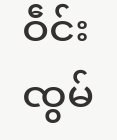ဝဵင်းၸွမ်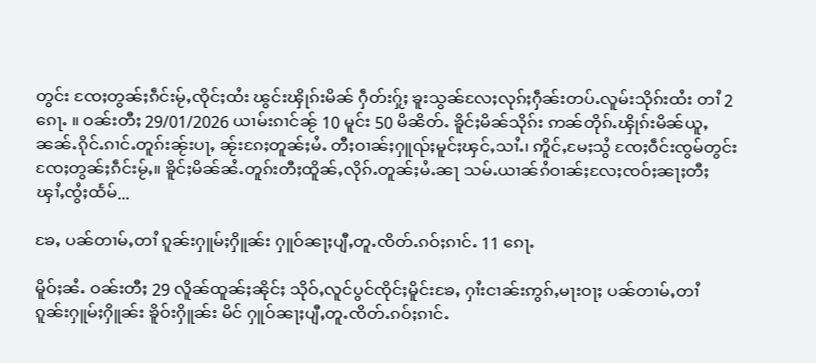တွင်း ၸႄႈတွၼ်ႈၵဵင်းမႂ်ႇၸိုင်ႈထႆး ၽွင်းၾိုၵ်းမိၼ် ႁဵတ်းႁႂ်ႈ ၶူးသွၼ်လႄႈလုၵ်ႈႁဵၼ်းတပ်ႉလူမ်းသိုၵ်းထႆး တၢႆ 2 ၵေႃႉ ။ ဝၼ်းတီႈ 29/01/2026 ယၢမ်းၵၢင်ၼႂ် 10 မူင်း 50 မိၼိတ်ႉ ၶိူင်ႈမိၼ်သိုၵ်း ဢၼ်တိုၵ်ႉၾိုၵ်းမိၼ်ယူႇၼၼ်ႉၵိုင်ႉၵၢင်ႉတူၵ်းၼႂ်းပႃႇ ၼႂ်းၵႄႈတူၼ်ႈမႆႉ တီႈဝၢၼ်ႈႁူၺ်ႈမူင်ႈၾင်ႇသၢႆႉ၊ ဢိူင်ႇမႄႈသွႆ ၸႄႈဝဵင်းၸွမ်တွင်း ၸႄႈတွၼ်ႈၵဵင်းမႂ်ႇ။ ၶိူင်ႈမိၼ်ၼႆႉတူၵ်းတီႈထိူၼ်ႇလိုၵ်ႉတူၼ်ႈမႆႉၼႃ သမ်ႉယၢၼ်ၵႆဝၢၼ်ႈလႄႈၸဝ်ႈၼႃႈတီႈၾၢႆႇၸွႆႈထႅမ်...

ၶႄႇ ပၼ်တၢမ်ႇတၢႆ ၵူၼ်းႁူမ်ႈႁိူၼ်း ႁူဝ်ၼႃႈပျီႇတူႉၸိတ်ႉၵဝ်ႈၵၢင်ႉ 11 ၵေႃႉ

မိူဝ်ႈၼႆႉ ဝၼ်းတီႈ 29 လိူၼ်ထူၼ်ႈၼိုင်ႈ သိုဝ်ႇလူင်ပွင်ၸိုင်ႈမိူင်းၶႄႇ ႁၢႆးငၢၼ်းဢွၵ်ႇမႃးဝႃႈ ပၼ်တၢမ်ႇတၢႆ ၵူၼ်းႁူမ်ႈႁိူၼ်း ၶိူဝ်းႁိူၼ်း မိင် ႁူဝ်ၼႃႈပျီႇတူႉၸိတ်ႉၵဝ်ႈၵၢင်ႉ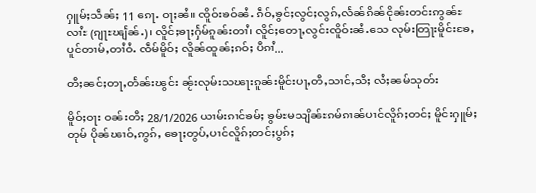ႁူမ်ႈသဵၼ်ႈ 11 ၵေႃႉ ဝႃႈၼႆ။ ၸိူဝ်းၶဝ်ၼႆႉ ၵဵဝ်ႇၶွင်ႈလွင်ႈလွၵ်ႇလႅၼ်ၵိၼ်ငိုၼ်းတင်းဢွၼ်ႊလၢႆႊ (ၵျႃႊၽျႅၼ်ႉ)၊ လိူင်ႈၶႃႈႁႅမ်ၵူၼ်းတၢႆ၊ လိူင်ႈတေႃႇလွင်းၸိူဝ်းၼႆႉသေ လုမ်းတြႃးမိူင်းၶႄႇ ပူင်တၢမ်ႇတၢႆဝႆႉ ၸဵမ်မိူဝ်ႈ လိူၼ်ထူၼ်ႈၵဝ်ႈ ပီၵၢႆ...

တီႈၼင်ႈတႃႇတႅၼ်းၽွင်း ၼႂ်းလုမ်းသၽႃးၵူၼ်းမိူင်းပႃႇတီႇသၢင်ႇသီႈ လႆႈၼမ်သုတ်း

မိူဝ်ႈဝႃး ဝၼ်းတီႈ 28/1/2026 ယၢမ်းၵၢင်ၶမ်ႈ ၶွမ်ႊမသျိၼ်ႊၵမ်ၵၢၼ်ပၢင်လိူၵ်ႈတင်ႈ မိူင်းႁူမ်ႈတုမ် ပိုၼ်ၽၢဝ်ႇဢွၵ်ႇ ၶေႃႈတွပ်ႇပၢင်လိူၵ်ႈတင်ႈပွၵ်ႈ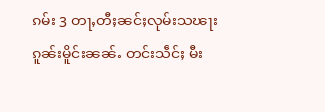ၵမ်း 3 တႃႇတီႈၼင်ႈလုမ်းသၽႃး ၵူၼ်းမိူင်းၼၼ်ႉ တင်းသဵင်ႈ မီး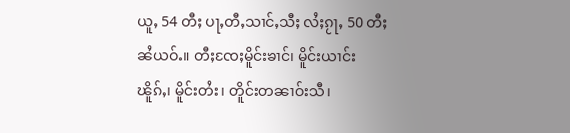ယူႇ 54 တီႈ ပႃႇတီႇသၢင်ႇသီႈ လႆႈၵႂႃႇ 50 တီႈ ၼႆယဝ်ႉ။ တီႈၸႄႈမိူင်းၶၢင်၊ မိူင်းယၢင်းၽိူၵ်ႇ၊ မိူင်းတႆး၊ တိူင်းတၼၢဝ်းသီ၊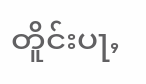တိူင်းပႃႇ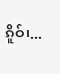ၵိူဝ်၊...